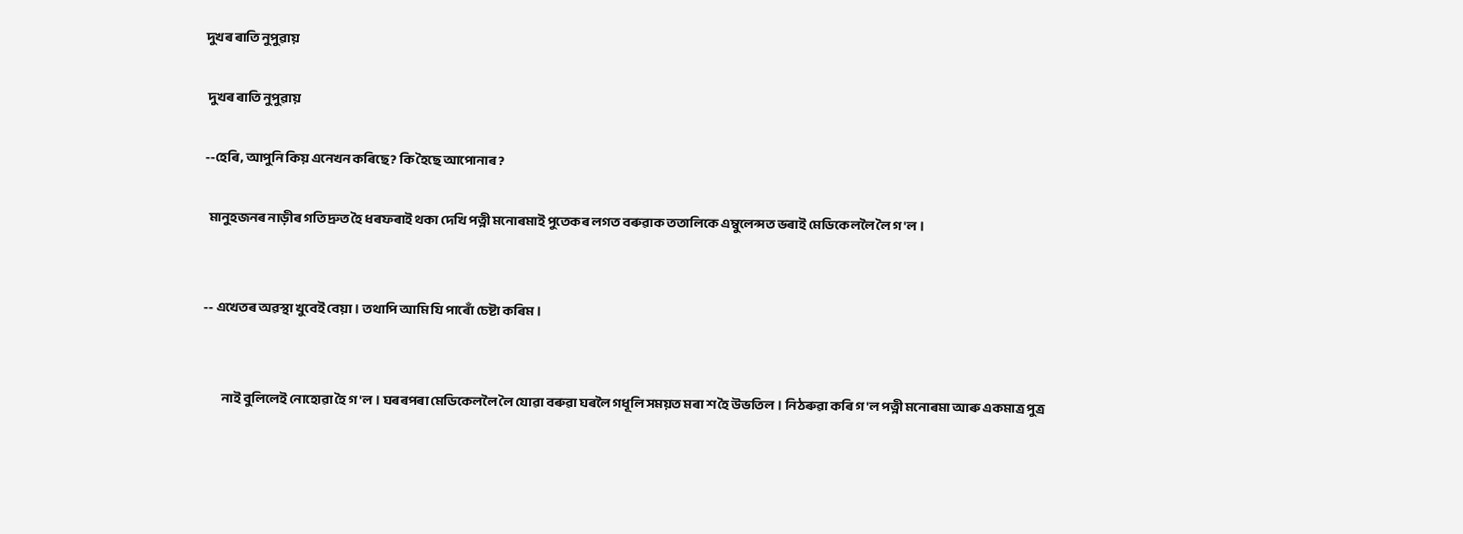দুখৰ ৰাতি নুপুৱায়

 দুখৰ ৰাতি নুপুৱায়

--হেৰি, আপুনি কিয় এনেখন কৰিছে? কি হৈছে আপোনাৰ?

  মানুহজনৰ নাড়ীৰ গতি দ্ৰুত হৈ ধৰফৰাই থকা দেখি পত্নী মনোৰমাই পুতেকৰ লগত বৰুৱাক ততালিকে এম্বুলেন্সত ভৰাই মেডিকেললৈ লৈ গ'ল।


-- এখেতৰ অৱস্থা খুবেই বেয়া। তথাপি আমি যি পাৰোঁ চেষ্টা কৰিম।


         নাই বুলিলেই নোহোৱা হৈ গ'ল। ঘৰৰপৰা মেডিকেললৈ লৈ যোৱা বৰুৱা ঘৰলৈ গধূলি সময়ত মৰা শ হৈ উভতিল। নিঠৰুৱা কৰি গ'ল পত্নী মনোৰমা আৰু একমাত্ৰ পুত্ৰ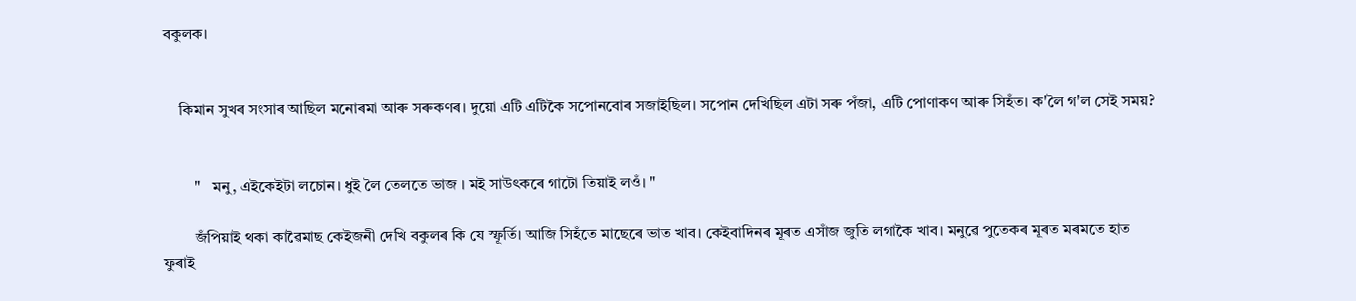বকুলক।


    কিমান সুখৰ সংসাৰ আছিল মনোৰমা আৰু সৰুকণৰ। দুয়ো এটি এটিকৈ সপোনবোৰ সজাইছিল। সপোন দেখিছিল এটা সৰু পঁজা, এটি পোণাকণ আৰু সিহঁত। ক'লৈ গ'ল সেই সময়?


        "   মনু, এইকেইটা লচোন। ধুই লৈ তেলতে ভাজ । মই সাউৎকৰে গাটো তিয়াই লওঁ। "

        জঁপিয়াই থকা কাৱৈমাছ কেইজনী দেখি বকুলৰ কি যে স্ফূৰ্তি। আজি সিহঁতে মাছেৰে ভাত খাব। কেইবাদিনৰ মূৰত এসাঁজ জুতি লগাকৈ খাব। মনুৱে পুতেকৰ মূৰত মৰমতে হাত ফুৰাই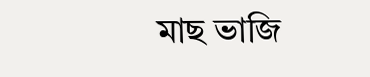মাছ ভাজি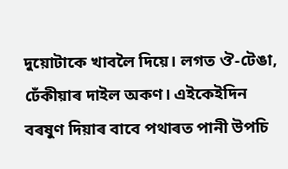দুয়োটাকে খাবলৈ দিয়ে। লগত ঔ-টেঙা, ঢেঁকীয়াৰ দাইল অকণ। এইকেইদিন বৰষুণ দিয়াৰ বাবে পথাৰত পানী উপচি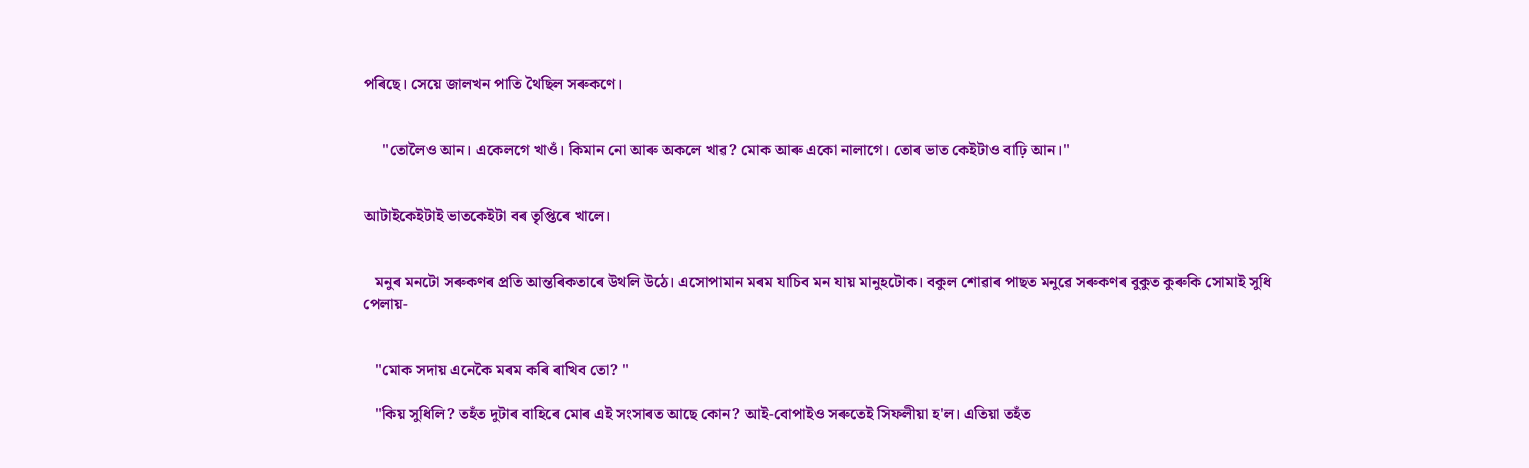পৰিছে। সেয়ে জালখন পাতি থৈছিল সৰুকণে।


     "তোলৈও আন। একেলগে খাওঁ। কিমান নো আৰু অকলে খাৱ? মোক আৰু একো নালাগে। তোৰ ভাত কেইটাও বাঢ়ি আন।"


আটাইকেইটাই ভাতকেইটা বৰ তৃপ্তিৰে খালে।


   মনুৰ মনটো সৰুকণৰ প্ৰতি আন্তৰিকতাৰে উথলি উঠে। এসোপামান মৰম যাচিব মন যায় মানুহটোক। বকুল শোৱাৰ পাছত মনুৱে সৰুকণৰ বুকুত কুৰুকি সোমাই সুধি পেলায়-


   "মোক সদায় এনেকৈ মৰম কৰি ৰাখিব তো? "

   "কিয় সুধিলি? তহঁত দুটাৰ বাহিৰে মোৰ এই সংসাৰত আছে কোন? আই-বোপাইও সৰুতেই সিফলীয়া হ'ল। এতিয়া তহঁত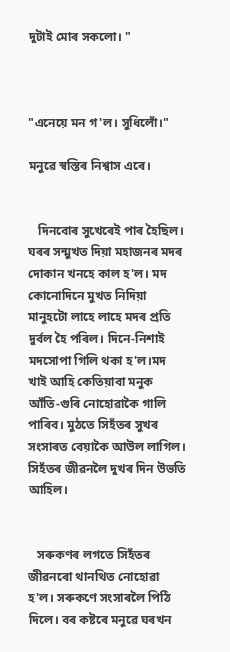দুটাই মোৰ সকলো। "



"এনেয়ে মন গ'ল। সুধিলোঁ।"

মনুৱে স্বস্তিৰ নিশ্বাস এৰে।


   দিনবোৰ সুখেৰেই পাৰ হৈছিল। ঘৰৰ সন্মুখত দিয়া মহাজনৰ মদৰ দোকান খনহে কাল হ'ল। মদ কোনোদিনে মুখত নিদিয়া মানুহটো লাহে লাহে মদৰ প্ৰতি দুৰ্বল হৈ পৰিল। দিনে-নিশাই মদসোপা গিলি থকা হ'ল।মদ খাই আহি কেতিয়াবা মনুক আঁতি-গুৰি নোহোৱাকৈ গালি পাৰিব। মুঠতে সিহঁতৰ সুখৰ সংসাৰত বেয়াকৈ আউল লাগিল। সিহঁতৰ জীৱনলৈ দুখৰ দিন উভতি আহিল।


   সৰুকণৰ লগতে সিহঁতৰ জীৱনৰো থানথিত নোহোৱা হ'ল। সৰুকণে সংসাৰলৈ পিঠি দিলে। বৰ কষ্টৰে মনুৱে ঘৰখন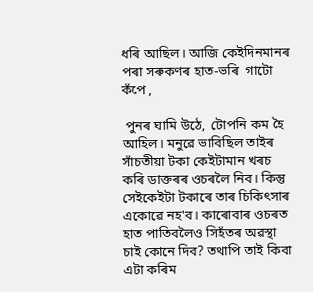ধৰি আছিল। আজি কেইদিনমানৰ পৰা সৰুকণৰ হাত-ভৰি  গাটো কঁপে ,

 পুনৰ ঘামি উঠে,  টোপনি কম হৈ আহিল। মনুৱে ভাবিছিল তাইৰ সাঁচতীয়া টকা কেইটামান খৰচ কৰি ডাক্তৰৰ ওচৰলৈ নিব। কিন্তু সেইকেইটা টকাৰে তাৰ চিকিৎসাৰ একোৱে নহ'ব। কাৰোবাৰ ওচৰত হাত পাতিবলৈও সিহঁতৰ অৱস্থা চাই কোনে দিব? তথাপি তাই কিবা এটা কৰিম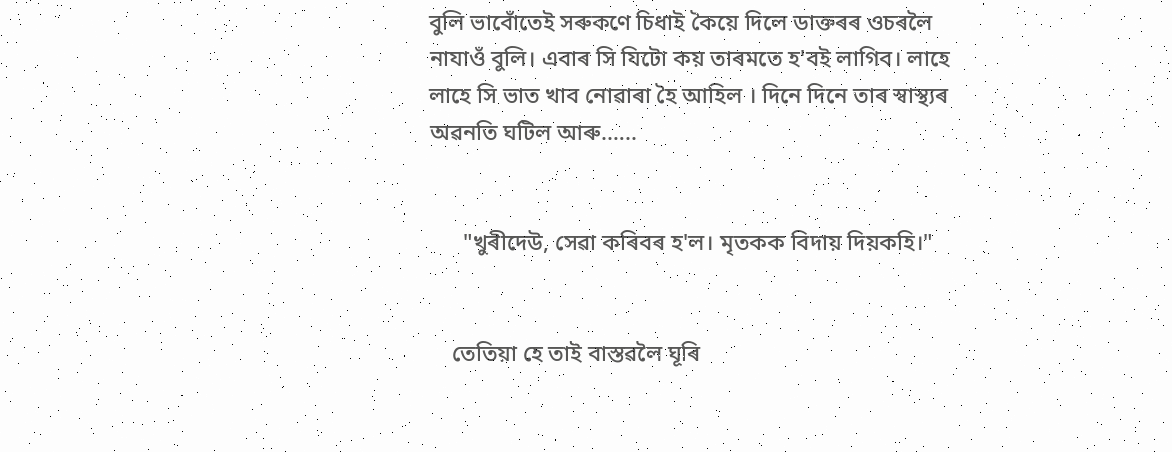বুলি ভাবোঁতেই সৰুকণে চিধাই কৈয়ে দিলে ডাক্তৰৰ ওচৰলৈ নাযাওঁ বুলি। এবাৰ সি যিটো কয় তাৰমতে হ'বই লাগিব। লাহে লাহে সি ভাত খাব নোৱাৰা হৈ আহিল । দিনে দিনে তাৰ স্বাস্থ্যৰ অৱনতি ঘটিল আৰু.…..


      "খুৰীদেউ, সেৱা কৰিবৰ হ'ল। মৃতকক বিদায় দিয়কহি।"


    তেতিয়া হে তাই বাস্তৱলৈ ঘূৰি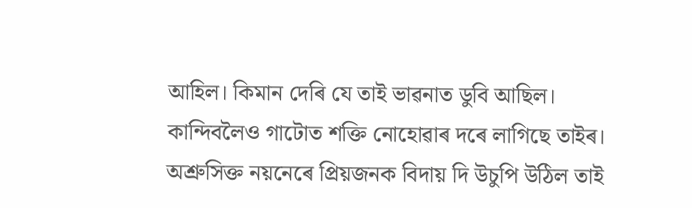আহিল। কিমান দেৰি যে তাই ভাৱনাত ডুবি আছিল। কান্দিবলৈও গাটোত শক্তি নোহোৱাৰ দৰে লাগিছে তাইৰ। অশ্ৰুসিক্ত নয়নেৰে প্ৰিয়জনক বিদায় দি উচুপি উঠিল তাই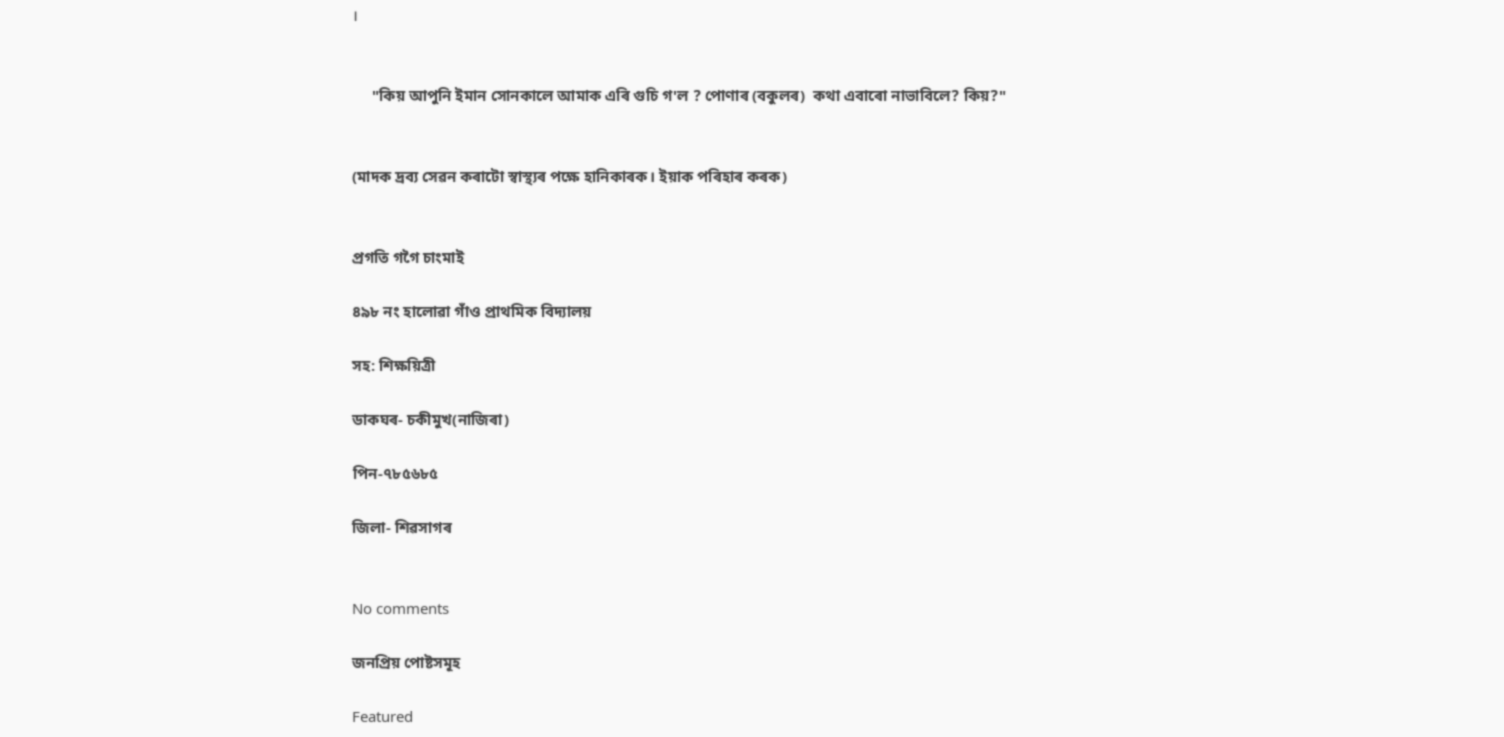।


     "কিয় আপুনি ইমান সোনকালে আমাক এৰি গুচি গ'ল ? পোণাৰ (বকুলৰ)  কথা এবাৰো নাভাবিলে? কিয়?"


(মাদক দ্ৰব্য সেৱন কৰাটো স্বাস্থ্যৰ পক্ষে হানিকাৰক। ইয়াক পৰিহাৰ কৰক)


প্ৰগতি গগৈ চাংমাই

৪৯৮ নং হালোৱা গাঁও প্ৰাথমিক বিদ্যালয়

সহ: শিক্ষয়িত্ৰী

ডাকঘৰ- চকীমুখ(নাজিৰা)

পিন-৭৮৫৬৮৫

জিলা- শিৱসাগৰ


No comments

জনপ্ৰিয় পোষ্টসমূহ

Featured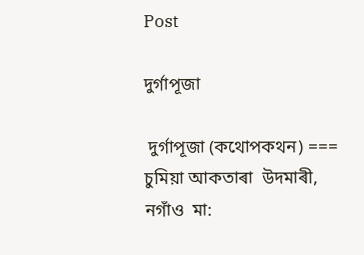Post

দুৰ্গাপূজা

 দুৰ্গাপূজা (কথোপকথন) === চুমিয়া আকতাৰা  উদমাৰী, নগাঁও  মা: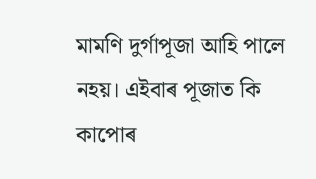মামণি দুৰ্গাপূজা আহি পালে নহয়। এইবাৰ পূজাত কি কাপোৰ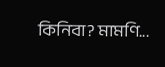কিনিবা? মামণি...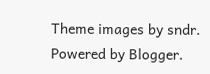Theme images by sndr. Powered by Blogger.